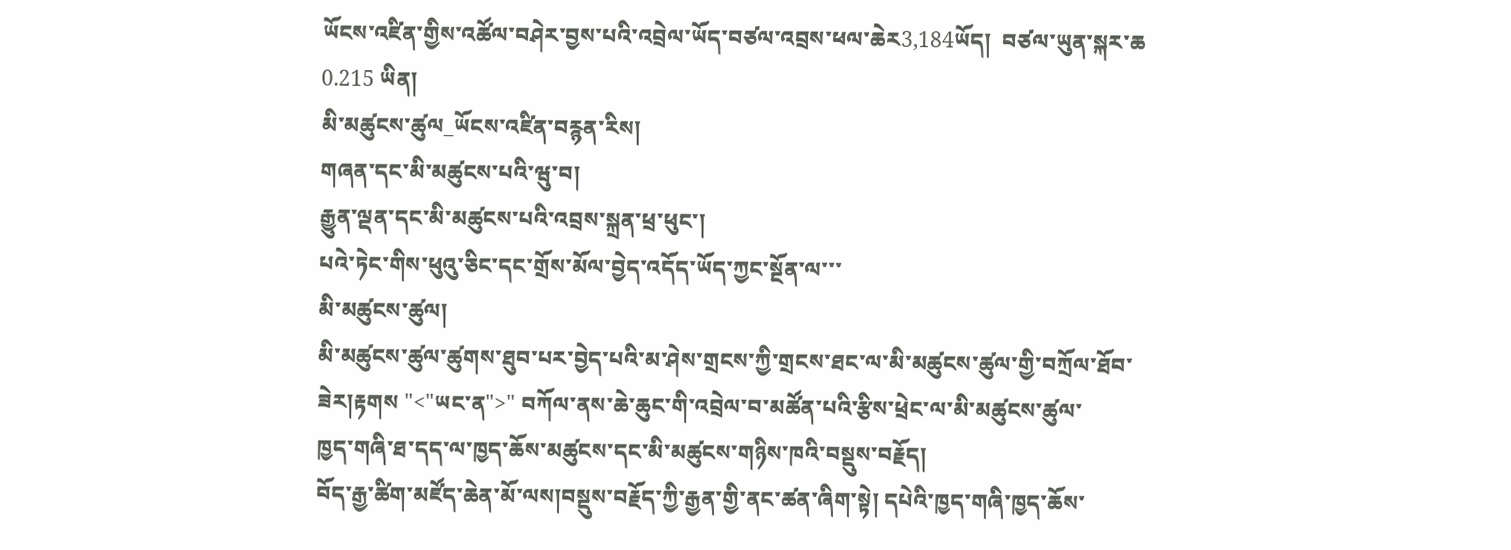ཡོངས་འཛིན་གྱིས་འཚོལ་བཤེར་བྱས་པའི་འབྲེལ་ཡོད་བཙལ་འབྲས་ཕལ་ཆེར3,184ཡོད།  བཙལ་ཡུན་སྐར་ཆ 0.215 ཡིན།
མི་མཚུངས་ཚུལ_ཡོངས་འཛིན་བརྙན་རིས།
གཞན་དང་མི་མཚུངས་པའི་ཝུ་བ།
རྒྱུན་ལྡན་དང་མི་མཚུངས་པའི་འབྲས་སྐྲན་ཕྲ་ཕུང་།
པའེ་ཏེང་གིས་ཕུའུ་ཅིང་དང་གྲོས་མོལ་བྱེད་འདོད་ཡོད་ཀྱང་སྔོན་ལ་་་
མི་མཚུངས་ཚུལ།
མི་མཚུངས་ཚུལ་ཚུགས་ཐུབ་པར་བྱེད་པའི་མ་ཤེས་གྲངས་ཀྱི་གྲངས་ཐང་ལ་མི་མཚུངས་ཚུལ་གྱི་བཀྲོལ་ཐོབ་ཟེར།རྟགས "<"ཡང་ན">" བཀོལ་ནས་ཆེ་ཆུང་གི་འབྲེལ་བ་མཚོན་པའི་རྩིས་ཕྲེང་ལ་མི་མཚུངས་ཚུལ་
ཁྱད་གཞི་ཐ་དད་ལ་ཁྱད་ཆོས་མཚུངས་དང་མི་མཚུངས་གཉིས་ཁའི་བསྡུས་བརྗོད།
བོད་རྒྱ་ཚིག་མཛོད་ཆེན་མོ་ལས།བསྡུས་བརྗོད་ཀྱི་རྒྱན་གྱི་ནང་ཚན་ཞིག་སྟེ། དཔེའི་ཁྱད་གཞི་ཁྱད་ཆོས་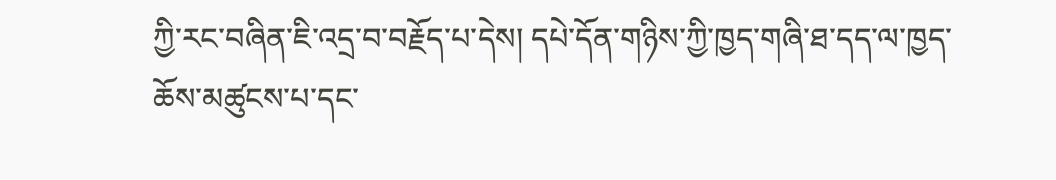ཀྱི་རང་བཞིན་ཇི་འདྲ་བ་བརྗོད་པ་དེས། དཔེ་དོན་གཉིས་ཀྱི་ཁྱད་གཞི་ཐ་དད་ལ་ཁྱད་ཆོས་མཚུངས་པ་དང་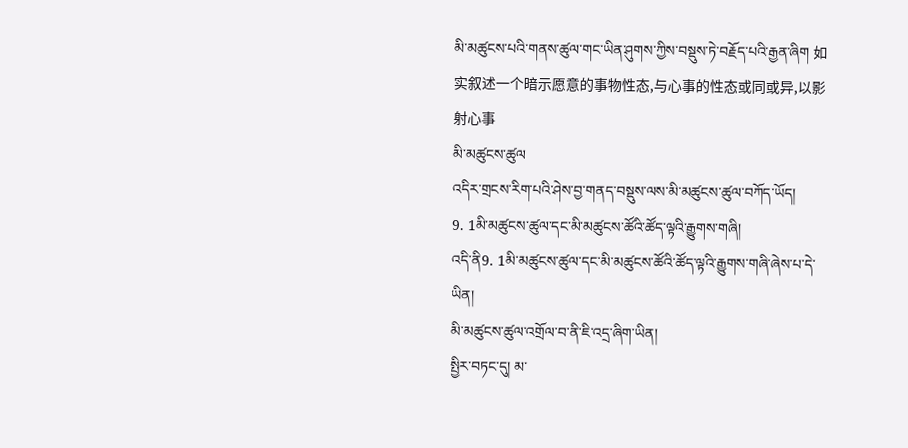མི་མཚུངས་པའི་གནས་ཚུལ་གང་ཡིན་ཤུགས་ཀྱིས་བསྡུས་ཏེ་བརྗོད་པའི་རྒྱན་ཞིག 如实叙述一个暗示愿意的事物性态,与心事的性态或同或异,以影射心事
མི་མཚུངས་ཚུལ
འདིར་གྲངས་རིག་པའི་ཤེས་བྱ་གནད་བསྡུས་ལས་མི་མཚུངས་ཚུལ་བཀོད་ཡོད།
9. 1མི་མཚུངས་ཚུལ་དང་མི་མཚུངས་ཚོའི་ཚོད་ལྟའི་རྒྱུགས་གཞི།
འདི་ནི9. 1མི་མཚུངས་ཚུལ་དང་མི་མཚུངས་ཚོའི་ཚོད་ལྟའི་རྒྱུགས་གཞི་ཞེས་པ་དེ་ཡིན།
མི་མཚུངས་ཚུལ་འགྲོལ་བ་ནི་ཇི་འདྲ་ཞིག་ཡིན།
སྤྱིར་བཏང་དུ། མ་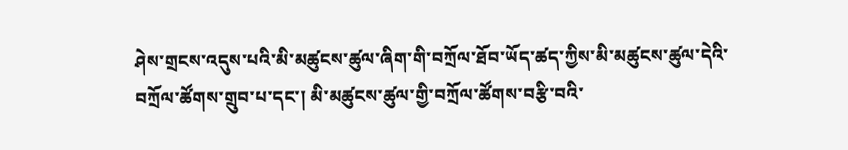ཤེས་གྲངས་འདུས་པའི་མི་མཚུངས་ཚུལ་ཞིག་གི་བཀྲོལ་ཐོབ་ཡོད་ཚད་ཀྱིས་མི་མཚུངས་ཚུལ་དེའི་བཀྲོལ་ཚོགས་གྲུབ་པ་དང་། མི་མཚུངས་ཚུལ་གྱི་བཀྲོལ་ཚོགས་བརྩི་བའི་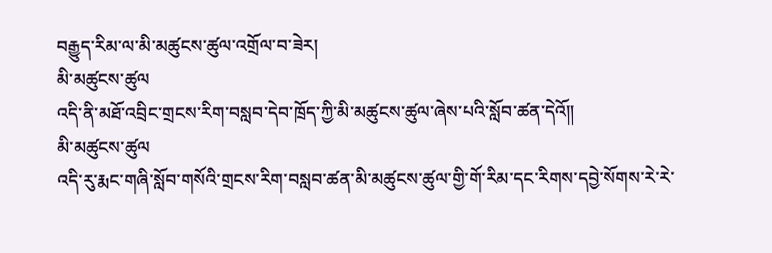བརྒྱུད་རིམ་ལ་མི་མཚུངས་ཚུལ་འགྲོལ་བ་ཟེར།
མི་མཚུངས་ཚུལ
འདི་ནི་མཐོ་འབྲིང་གྲངས་རིག་བསླབ་དེབ་ཁྲོད་ཀྱི་མི་མཚུངས་ཚུལ་ཞེས་པའི་སློབ་ཚན་དེའོ༎
མི་མཚུངས་ཚུལ
འདི་རུ་རྨང་གཞི་སློབ་གསོའི་གྲངས་རིག་བསླབ་ཚན་མི་མཚུངས་ཚུལ་གྱི་གོ་རིམ་དང་རིགས་དབྱེ་སོགས་རེ་རེ་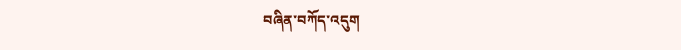བཞིན་བཀོད་འདུག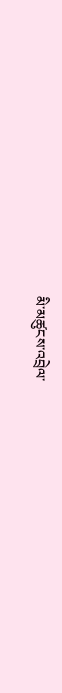མི་མཚུངས་འབྲེལ་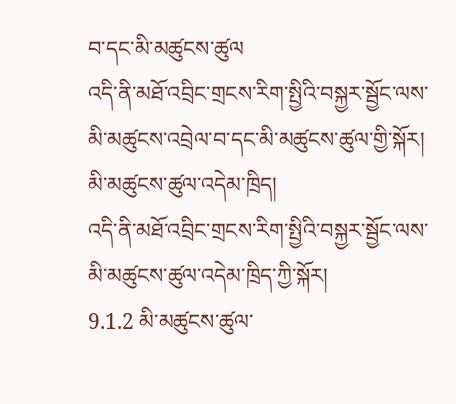བ་དང་མི་མཚུངས་ཚུལ
འདི་ནི་མཐོ་འབྲིང་གྲངས་རིག་སྤྱིའི་བསྐྱར་སྦྱོང་ལས་མི་མཚུངས་འབྲེལ་བ་དང་མི་མཚུངས་ཚུལ་གྱི་སྐོར།
མི་མཚུངས་ཚུལ་འདེམ་ཁྲིད།
འདི་ནི་མཐོ་འབྲིང་གྲངས་རིག་སྤྱིའི་བསྐྱར་སྦྱོང་ལས་མི་མཚུངས་ཚུལ་འདེམ་ཁྲིད་ཀྱི་སྐོར།
9.1.2 མི་མཚུངས་ཚུལ་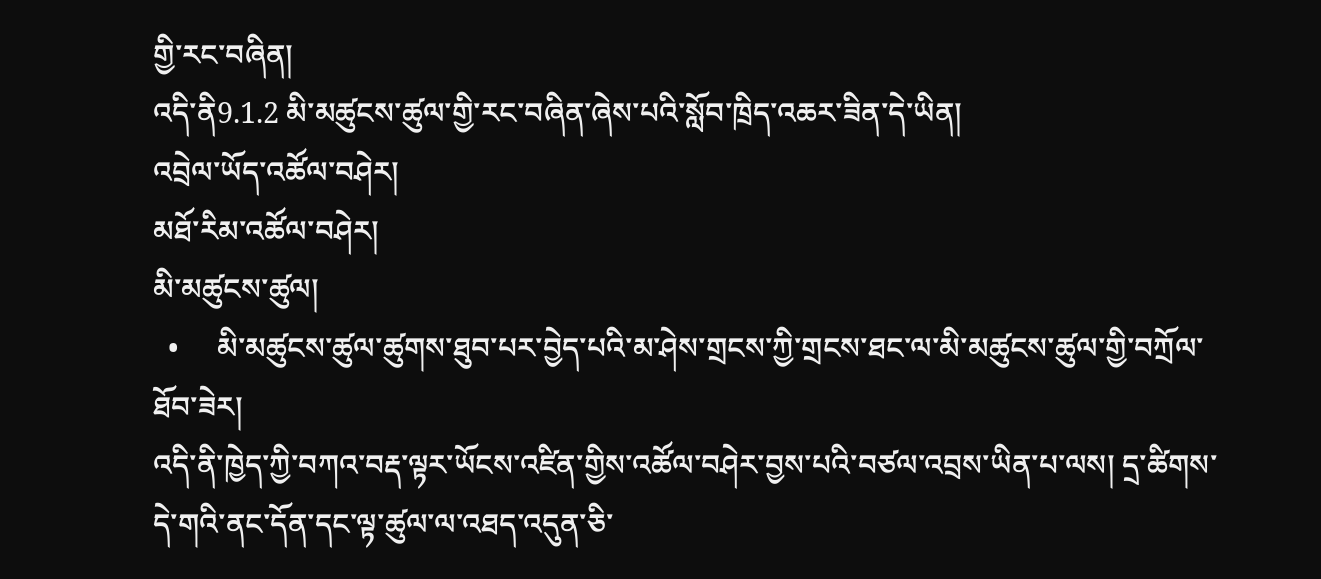གྱི་རང་བཞིན།
འདི་ནི9.1.2 མི་མཚུངས་ཚུལ་གྱི་རང་བཞིན་ཞེས་པའི་སློབ་ཁྲིད་འཆར་ཟིན་དེ་ཡིན།
འབྲེལ་ཡོད་འཚོལ་བཤེར།
མཐོ་རིམ་འཚོལ་བཤེར།
མི་མཚུངས་ཚུལ།
  •     མི་མཚུངས་ཚུལ་ཚུགས་ཐུབ་པར་བྱེད་པའི་མ་ཤེས་གྲངས་ཀྱི་གྲངས་ཐང་ལ་མི་མཚུངས་ཚུལ་གྱི་བཀྲོལ་ཐོབ་ཟེར།
འདི་ནི་ཁྱེད་ཀྱི་བཀའ་བརྡ་ལྟར་ཡོངས་འཛིན་གྱིས་འཚོལ་བཤེར་བྱས་པའི་བཙལ་འབྲས་ཡིན་པ་ལས། དྲ་ཚིགས་དེ་གའི་ནང་དོན་དང་ལྟ་ཚུལ་ལ་འཐད་འདུན་ཅི་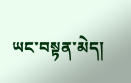ཡང་བསྟན་མེད།